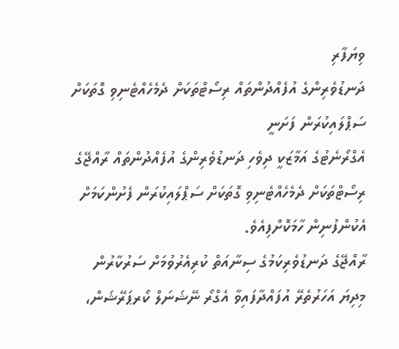ވިޔަފާރި
ދަނޑުވެރިންގެ އުފެއްދުންތައް ރިސޯޓްތަކަށް ދެމެހެއްޓެނިވި ގޮތަކަށް ސަޕްލައިކުރަން ފަށަނީ
އެގްރޯނެޓުގެ އަމާޒަކީ ދިވެހި ދަނޑުވެރިންގެ އުފެއްދުންތައް ރާއްޖޭގެ ރިސޯޓްތަކަށް ދެމެހެއްޓެނިވި ގޮތަކަށް ސަޕްލައިކުރަން ފެށުންކަމަށް އެކުންފުނިން ހާމަކޮށްފިއެވެ.
ރާއްޖޭގެ ދަނޑުވެރިކަމުގެ ސިނާއަތް ކުރިއެރުވުމަށް ސަރުކާރުން މިދިޔަ އަހަރުތެރޭ އުފައްދާފައިވާ އެގްރޯ ނޭޝަނަލް ކޯރޕަރޭޝަން،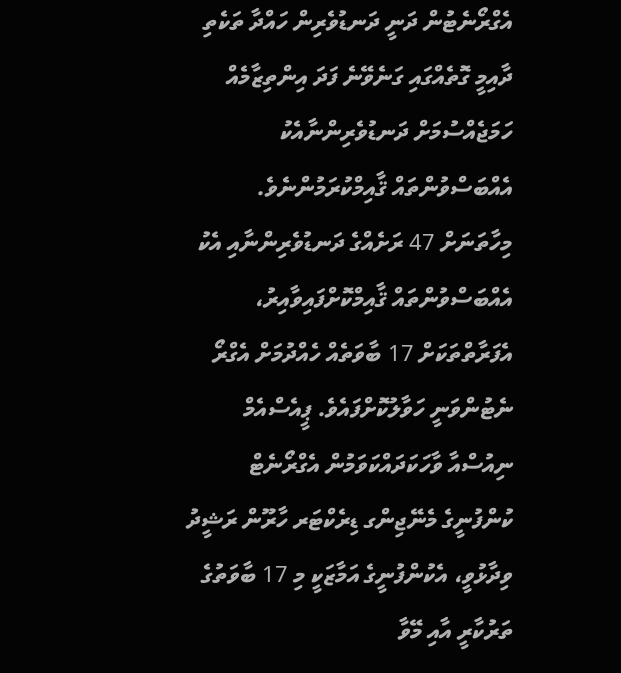އެގްރޯނެޓުން ދަނީ ދަނޑުވެރިން ހައްދާ ތަކެތި ދާއިމީ ގޮތެއްގައި ގަނެވޭނެ ފަދަ އިންތިޒާމެއް ހަމަޖެއްސުމަށް ދަނޑުވެރިންނާއެކު އެއްބަސްވުންތައް ޤާއިމްކުރަމުންނެވެ.
މިހާތަނަށް 47 ރަށެއްގެ ދަނޑުވެރިންނާއި އެކު އެއްބަސްވުންތައް ޤާއިމްކޮށްފައިވާއިރު، އެފަރާތްތަކަށް 17 ބާވަތެއް ހެއްދުމަށް އެގްރޯ ނެޓުންވަނީ ހަވާލުކޮށްފައެވެ. ޕީއެސްއެމް ނިއުސްއާ ވާހަކަދައްކަވަމުން އެގްރޯނެޓް ކުންފުނީގެ މެނޭޖިންގ ޑިރެކްޓަރ ހާރޫން ރަޝީދު ވިދާޅުވީ، އެކުންފުނީގެ އަމާޒަކީ މި 17 ބާވަތުގެ ތަރުކާރީ އާއި މޭވާ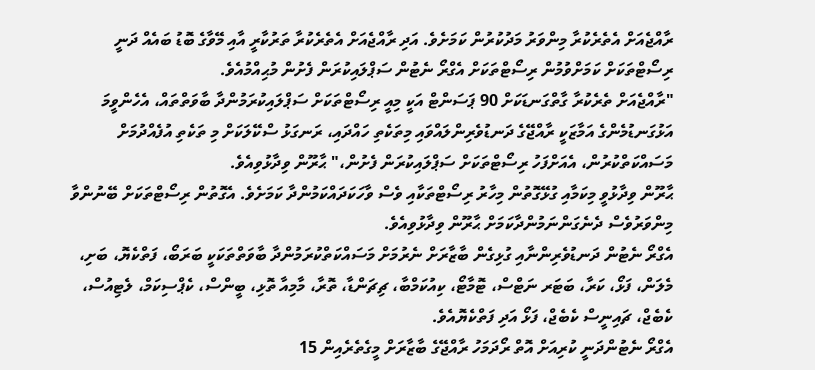ރާއްޖެއަށް އެތެރެކުރާ މިންވަރު މަދުކުރުން ކަމަށެވެ. އަދި ރާއްޖެއަށް އެތެރެކުރާ ތަރުކާރީ އާއި މޭވާގެ ބޮޑު ބައެއް ދަނީ ރިސޯޓްތަކަށް ކަމަށްވުމުން ރިސޯޓްތަކަށް އެގްރޯ ނެޓުން ސަޕްލައިކުރަން ފެށުން މުޙިއްމުއެވެ.
"ރާއްޖެއަށް ތެރެކުރާ ގާތްގަނޑަކަށް 90 ޕަސަންޓް އަކީ މިއީ ރިސޯޓްތަކަށް ސަޕްލައިކުރަމުންދާ ބާވަތްތައް، އެހެންވީމަ އަޅުގަނޑުމެންގެ އަމާޒަކީ ރާއްޖޭގެ ދަނޑުވެރިންލައްވައި މިތަކެތި ހައްދައި، ރަނގަޅު ސްކޭލަކަށް މި ތަކެތި އުފެއްދުމަށް މަސައްކަތްކުރުން، އެއަށްފަހު ރިސޯޓްތަކަށް ސަޕްލައިކުރަން ފެށުން،" ޙާރޫން ވިދާޅުވިއެވެ.
ޙާރޫން ވިދާޅުވީ މިކަމާއި ގުޅޭގޮތުން މިހާރު ރިސޯޓްތަކާއި ވެސް ވާހަކަދައްކަމުންދާ ކަމަށެވެ. އެގޮތުން ރިސޯޓްތަކަށް ބޭނުންވާ މިންވަރުވެސް ދެނެގަންނަމުންދާކަމަށް ޙާރޫން ވިދާޅުވިއެވެ.
އެގްރޯ ނެޓުން ދަނޑުވެރިންނާއި ގުޅިގެން ބާޒާރަށް ނެރުމަށް މަސައްކަތްކުރަމުންދާ ބާވަތްތަކަކީ ބަރަބޯ، ފަތްކެޔޮ، ބަށި، މެލަން، ފަޅޯ، ކަރާ، ބަޓަރ ނަޓްސް، ޓޮމާޓޯ، ކިއުކަމްބާ، ޗިޗަންޑާ، ތޮރާ، މާމިއާ ތޮޅި، ބީންސް، ކެޕްސިކަމް، ލެޓިއުސް، ކެބެޖް، ޗައިނީސް ކެބެޖް، ފަޅޯ އަދި ފަތްކެޔޮއެވެ.
އެގްރޯ ނެޓުންދަނީ ކުރިއަށް އޮތް ރޯދަމަހު ރާއްޖޭގެ ބާޒާރަށް މީގެތެރެއިން 15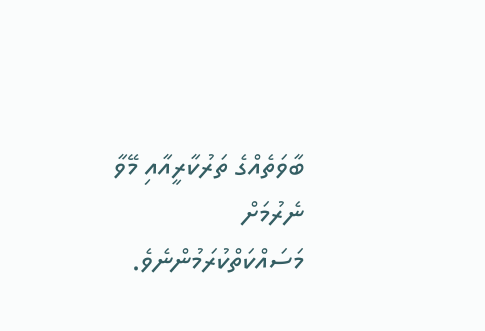ބާވަތެއްގެ ތަރުކާރީއާއި މޭވާ ނެރުމަށް މަސައްކަތްކުރަމުންނެވެ.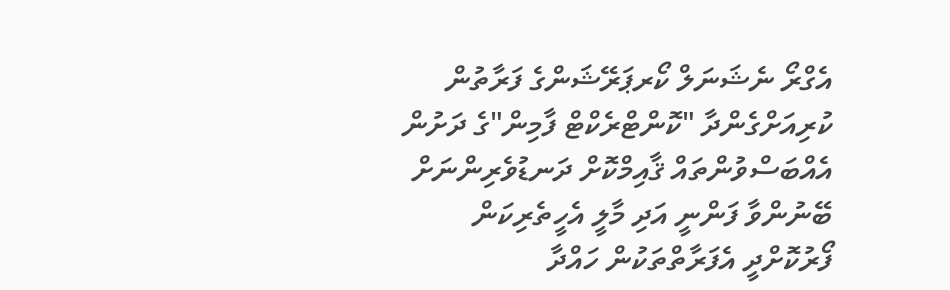އެގްރޯ ނެޝަނަލް ކޯރޕަރޭޝަންގެ ފަރާތުން ކުރިއަށްގެންދާ "ކޮންޓްރެކްޓް ފާމިން"ގެ ދަށުން އެއްބަސްވުންތައް ޤާއިމްކޮށް ދަނޑުވެރިންނަށް ބޭނުންވާ ފަންނީ އަދި މާލީ އެހީތެރިކަން ފޯރުކޮށްދީ އެފަރާތްތަކުން ހައްދާ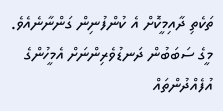ތަކެތި ދާއިމީކޮށް އެ ކުންފުނިން ގަންނާނެއެވެ. މީގެ ސަބަބުން ދަނޑުވެރިންނަށް އެމީހުންގެ އުފެއްދުންތައް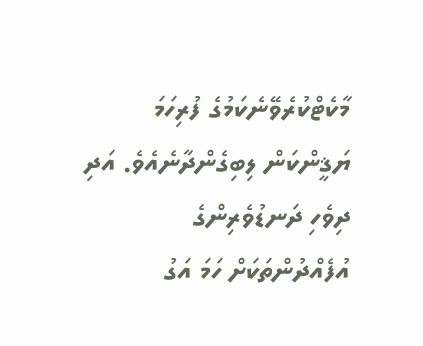މާކެޓްކުރެވޭނެކަމުގެ ފުރިހަމަ ޔަޤީންކަން ލިބިގެންދާނެއެވެ. އަދި ދިވެހި ދަނޑުވެރިންގެ އުފެއްދުންތަކަށް ހަމަ އަގު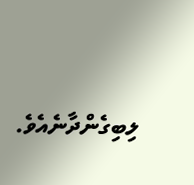ލިބިގެންދާނެއެވެ.